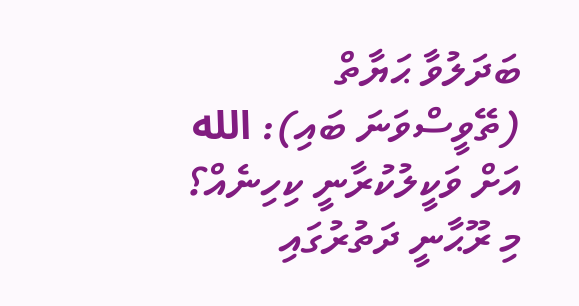ބަދަލުވާ ޙަޔާތް (ތޭވީސްވަނަ ބައި): الله އަށް ވަކީލުކުރާނީ ކިހިނެއް؟
މި ރޫޙާނީ ދަތުރުގައި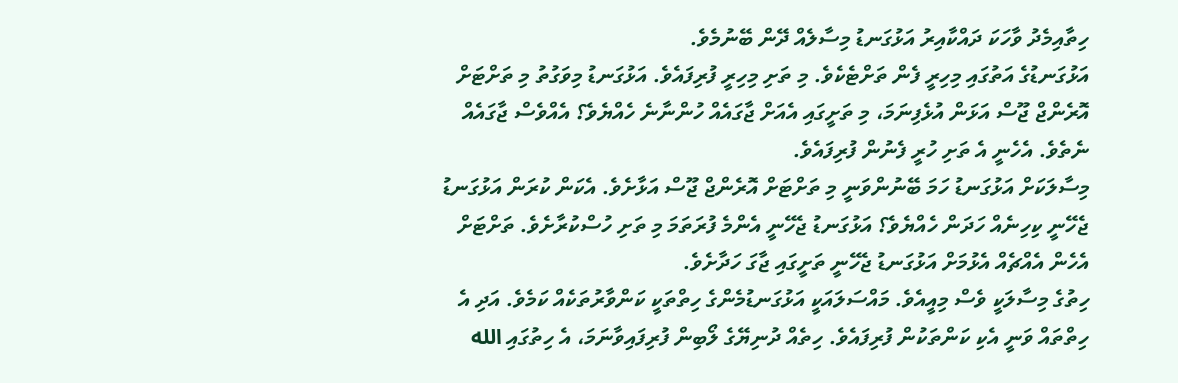ހިތާއިމެދު ވާހަކަ ދައްކާއިރު އަޅުގަނޑު މިސާލެއް ދޭން ބޭނުމެވެ.
އަޅުގަނޑުގެ އަތުގައި މިހިރީ ފެން ތަށްޓެކެވެ. މި ތަށި މިހިރީ ފުރިފައެވެ. އަޅުގަނޑު މިވަގުތު މި ތަށްޓަށް އޮރެންޖް ޖޫސް އަޅަން އުޅެފިނަމަ، މި ތަށީގައި އެއަށް ޖާގައެއް ހުންނާނެ ހެއްޔެވެ؟ އެއްވެސް ޖާގައެއް ނެތެވެ. އެހެނީ އެ ތަށި ހުރީ ފެނުން ފުރިފައެވެ.
މިސާލަކަށް އަޅުގަނޑު ހަމަ ބޭނުންވަނީ މި ތަށްޓަށް އޮރެންޖް ޖޫސް އަޅާށެވެ. އެކަން ކުރަން އަޅުގަނޑު ޖެހޭނީ ކިހިނެއް ހަދަން ހެއްޔެވެ؟ އަޅުގަނޑު ޖެހޭނީ އެންމެ ފުރަތަމަ މި ތަށި ހުސްކުރާށެވެ. ތަށްޓަށް އެހެން އެއްޗެއް އެޅުމަށް އަޅުގަނޑު ޖެހޭނީ ތަށީގައި ޖާގަ ހަދާށެވެ.
ހިތުގެ މިސާލަކީ ވެސް މިއީއެވެ. މައްސަލައަކީ އަޅުގަނޑުމެންގެ ހިތްތަކީ ކަންވާރުތަކެއް ކަމެވެ. އަދި އެ ހިތްތައް ވަނީ އެކި ކަންތަކުން ފުރިފައެވެ. ހިތެއް ދުނިޔޭގެ ލޯބިން ފުރިފައިވާނަމަ، އެ ހިތުގައި الله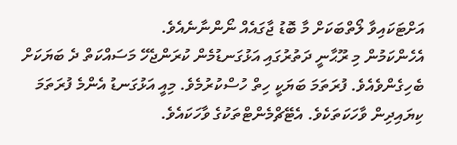އަށްޓަކައިވާ ލޯތްބަކަށް މާ ބޮޑު ޖާގައެއް ނޯންނާނެއެވެ.
އެހެންކަމުން މި ރޫޙާނީ ދަތުރުގައި އަޅުގަނޑުމެން ކުރަންޖެހޭ މަސައްކަތް ދެ ބަޔަކަށް ބެހިގެންވެއެވެ. ފުރަތަމަ ބަޔަކީ ހިތް ހުސްކުރުމެވެ. މިއީ އަޅުގަނޑު އެންމެ ފުރަތަމަ ކިޔައިދިން ވާހަކަތަކެވެ. އެޓޭޗްމެންޓްތަކުގެ ވާހަކައެވެ.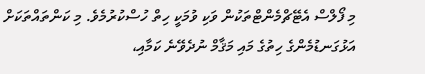މި ފޯލްސް އެޓޭޗްމެންޓްތަކުން ވަކި ވުމަކީ ހިތް ހުސްކުރުމެވެ. މި ކަންތައްތަކަށް އަޅުގަނޑުމެންގެ ހިތުގެ މައި މަޤާމް ނުދެވޭނެ ކަމާއި،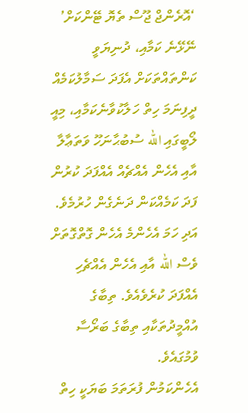‘އޮރެންޖް ޖޫސް ތެޔޮ ޓޭންކަށް’ ނޭޅޭނެ ކަމާއި، ދުނިޔަވީ ކަންތައްތަކަށް އެފަދަ ސަމާލުކަމެއް ދީފިނަމަ ހިތް ހަލާކުވާނެކަމާއި، މިއީ ލޯބީގައި الله ސުބުޙާނަހޫ ވަތަޢާލާ އާއި އެހެން އެއްޗެއް އެއްފަދަ ކުރުން ފަދަ ކަމެއްކަން ދަނެގެން ހުރުމެވެ. އަދި ހަމަ އެހެންމެ އެހެން ގޮތްގޮތަށް ވެސް الله އާއި އެހެން އެއްޗެހި އެއްފަދަ ކުރެވެއެވެ. ތިބާގެ އުއްމީދުތަކާއި ތިބާގެ ބަރޯސާ ވުމުގައެވެ.
އެހެންކަމުން ފުރަތަމަ ބަޔަކީ ހިތް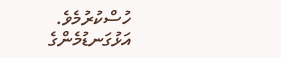ހުސްކުރުމެވެ. އަޅުގަނޑުމެންގެ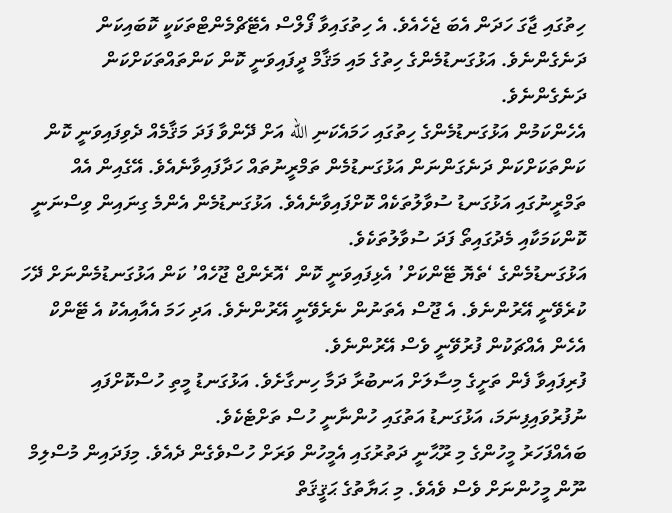ހިތުގައި ޖާގަ ހަދަން އެބަ ޖެހެއެވެ. އެ ހިތުގައިވާ ފޯލްސް އެޓޭޗްމެންޓްތަކަކީ ކޮބައިކަން ދަނެގެންނެވެ. އަޅުގަނޑުމެންގެ ހިތުގެ މައި މަޤާމް ދީފައިވަނީ ކޮން ކަންތައްތަކަށްކަން ދަނެގެންނެވެ.
އެހެންކަމުން އަޅުގަނޑުމެންގެ ހިތުގައި ހަމައެކަނި الله އަށް ދޭންވާ ފަދަ މަޤާމެއް ދެވިފައިވަނީ ކޮން ކަންތަކަށްކަން ދަނެގަންނަން އަޅުގަނޑުމެން ތަމްރީނުތައް ހަދާފައިވާނެއެވެ. އޭގެއިން އެއް ތަމްރީނުގައި އަޅުގަނޑު ސުވާލުތަކެއް ކޮށްފައިވާނެއެވެ. އަޅުގަނޑުމެން އެންމެ ގިނައިން ވިސްނަނީ ކޮންކަމަކާއި މެދުގައިތޯ ފަދަ ސުވާލުތަކެވެ.
އަޅުގަނޑުމެންގެ ‘ތެޔޮ ޓޭންކަށް’ އެޅިފައިވަނީ ކޮން ‘އޮރެންޖް ޖޫހެއް’ ކަން އަޅުގަނޑުމެންނަށް ދޭހަ ކުރެވޭނީ އޭރުންނެވެ. އެ ޖޫސް އެތަނުން ނެރެވޭނީ އޭރުންނެވެ. އަދި ހަމަ އެއާއިއެކު އެ ޓޭންކް އެހެން އެއްޗަކުން ފުރުވޭނީ ވެސް އޭރުންނެވެ.
ފުރިފައިވާ ފެން ތަށީގެ މިސާލަށް އަނބުރާ ދަމާ ހިނގާށެވެ. އަޅުގަނޑު މީތި ހުސްކޮށްފައި ނުފުރުވައިފިނަމަ، އަޅުގަނޑު އަތުގައި ހުންނާނީ ހުސް ތަށްޓެކެވެ.
ބައެއްފަހަރު މީހުންގެ މި ރޫޙާނީ ދަތުރުގައި އެމީހުން ވަރަށް ހުސްވެގެން ދެއެވެ. މިފަދައިން މުސްލިމް ނޫން މީހުންނަށް ވެސް ވެއެވެ. މި ޙަޔާތުގެ ޙަޤީޤަތް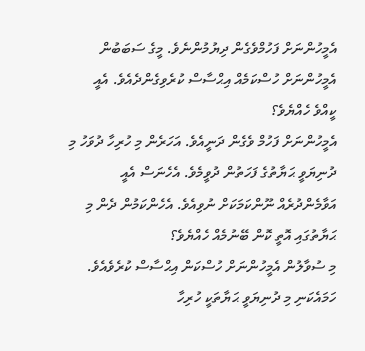އެމީހުންނަށް ފަހުމްވެގެން ދިޔުމުންނެވެ. މީގެ ސަބަބުން އެމީހުންނަށް ހުސްކަމެއް އިޙްސާސް ކުރެވިގެންދެއެވެ. އެއީ ކީއްވެ ހެއްޔެވެ؟
އެމީހުންނަށް ފަހުމް ވެގެން ދަނީއެވެ. އަހަރެން މި ހުރިހާ ދުވަހު މި ދުނިޔަވީ ޙަޔާތުގެ ފަހަތުން ދުވީމެވެ. އެހެނަސް އެއީ އަވާމެންދުރެއް ނޫންކަމަކަށް ނުވިއެވެ. އެހެންކަމުން ދެން މި ޙަޔާތުގައި އޮތީ ކޮން ބޭނުމެއް ހެއްޔެވެ؟
މި ސުވާލުން އެމީހުންނަށް ހުސްކަން އިޙްސާސް ކުރެވެއެވެ. ހަމައެކަނި މި ދުނިޔަވީ ޙަޔާތަކީ ހުރިހާ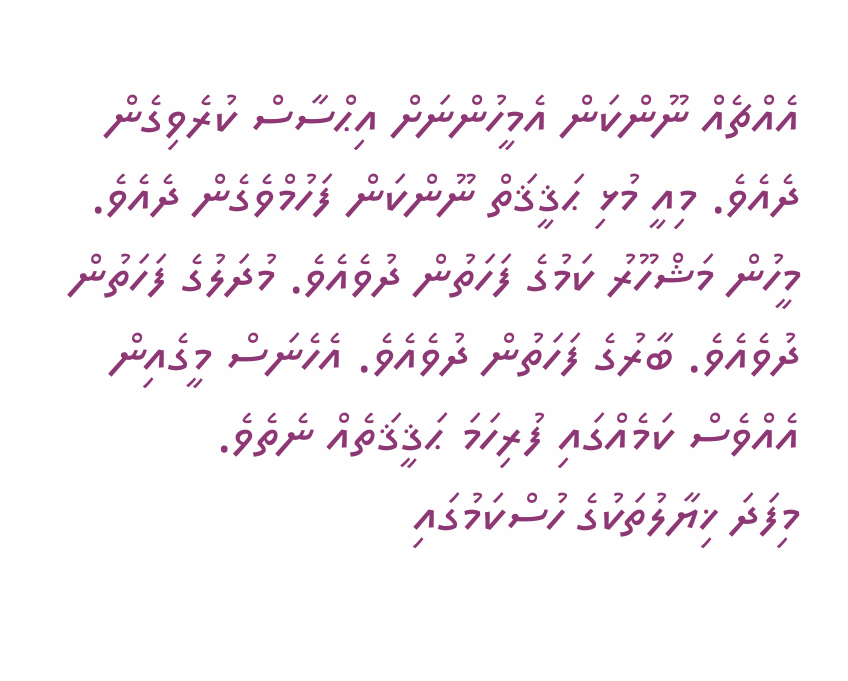އެއްޗެއް ނޫންކަން އެމީހުންނަށް އިޙްސާސް ކުރެވިގެން ދެއެވެ. މިއީ މުޅި ޙަޤީޤަތް ނޫންކަން ފަހުމްވެގެން ދެއެވެ. މީހުން މަޝްހޫރު ކަމުގެ ފަހަތުން ދުވެއެވެ. މުދަލުގެ ފަހަތުން ދުވެއެވެ. ބާރުގެ ފަހަތުން ދުވެއެވެ. އެހެނަސް މީގެއިން އެއްވެސް ކަމެއްގައި ފުރިހަމަ ޙަޤީޤަތެއް ނެތެވެ.
މިފަދަ ޚިޔާލުތަކުގެ ހުސްކަމުގައި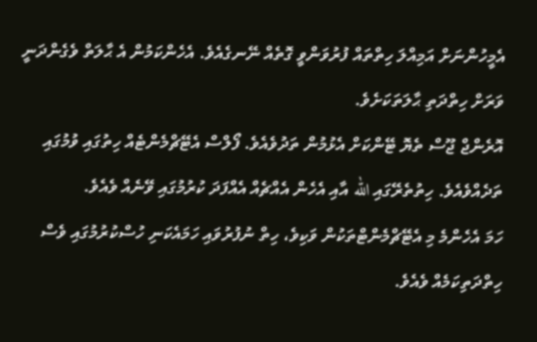އެމީހުންނަށް އަމިއްލަ ހިތްތައް ފުރުވަންވީ ގޮތެއް ނޭނގެއެވެ. އެހެންކަމުން އެ ޙާލަތް ވެގެންދަނީ ވަރަށް ހިތްދަތި ޙާލަތަކަށެވެ.
އޮރެންޖް ޖޫސް ތެޔޮ ޓޭންކަށް އެޅުމުން ތަދުވެއެވެ. ފޯލްސް އެޓޭޗްމެންޓެއް ހިތުގައި ވުމުގައި ތަދެއްވެއެވެ. ހިތުތެރޭގައި الله އާއި އެހެން އެއްޗެއް އެއްފަދަ ކުރުމުގައި ވޭނެއް ވެއެވެ.
ހަމަ އެހެންމެ މި އެޓޭޗްމެންޓްތަކުން ވަކިވެ، ހިތް ނުފުރުވައި ހަމައެކަނި ހުސްކުރުމުގައި ވެސް ހިތްދަތިކަމެއް ވެއެވެ.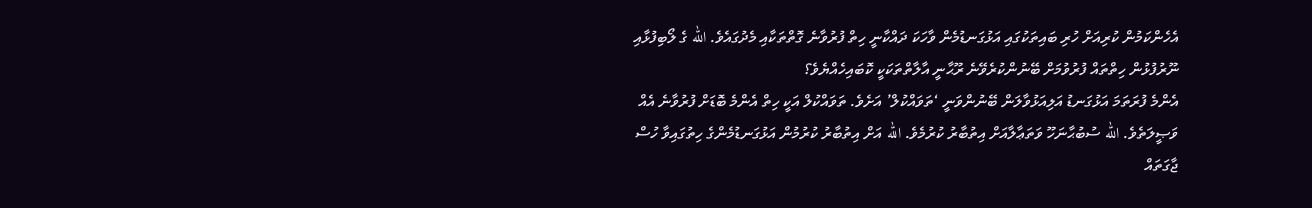އެހެންކަމުން ކުރިއަށް ހުރި ބައިތަކުގައި އަޅުގަނޑުމެން ވާހަކަ ދައްކާނީ ހިތް ފުރުވާނެ ގޮތްތަކާއި މެދުގައެވެ. الله ގެ ލޯބިފުޅާއި ނޫރުފުޅުން ހިތްތައް ފުރުވުމަށް ބޭނުންކުރެވޭނެ ރޫޙާނީ އާލާތްތަކަކީ ކޮބައިހެއްޔެވެ؟
އެންމެ ފުރަތަމަ އަޅުގަނޑު އަލިއަޅުވާލަން ބޭނުންވަނީ ‘ތަވައްކުލް’ އަށެވެ. ތަވައްކުލް އަކީ ހިތް އެންމެ ބޮޑަށް ފުރުވާނެ އެއް ވަޞީލަތެވެ. الله ސުބުޙާނަހޫ ވަތަޢާލާއަށް އިތުބާރު ކުރުމެވެ. الله އަށް އިތުބާރު ކުރުމުން އަޅުގަނޑުމެންގެ ހިތުގައިވާ ހުސް ޖާގަތައް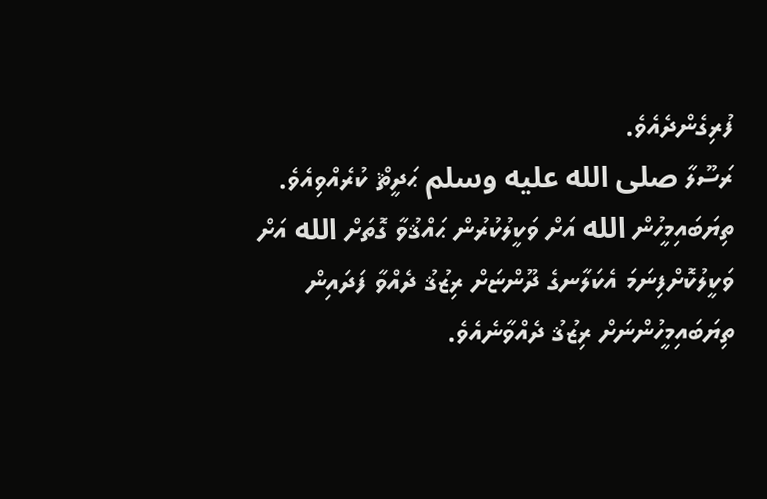ފުރިގެންދެއެވެ.
ރަސޫލާ صلى الله عليه وسلم ޙަދީޘް ކުރެއްވިއެވެ. ތިޔަބައިމީހުން الله އަށް ވަކީލުކުރުން ޙައްޤުވާ ގޮތަށް الله އަށް ވަކީލުކޮށްފިނަމަ އެކަލާނގެ ދޫންޏަށް ރިޒުޤު ދެއްވާ ފަދައިން ތިޔަބައިމީހުންނަށް ރިޒުޤު ދެއްވާނެއެވެ.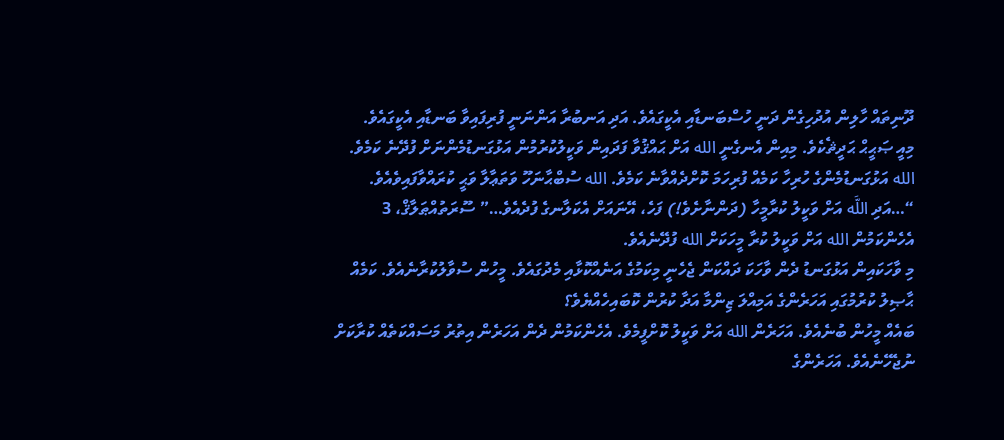ދޫނިތައް ހާލިން އުދުހިގެން ދަނީ ހުސްބަނޑާއި އެކީގައެވެ. އަދި އަނބުރާ އަންނަނީ ފުރިފައިވާ ބަނޑާއި އެކީގައެވެ.
މިއީ ޞަޙީޙް ޙަދީޘެކެވެ. މިއިން އެނގެނީ الله އަށް ޙައްޤުވާ ފަދައިން ވަކީލުކުރުމުން އަޅުގަނޑުމެންނަށް ފުދޭނެ ކަމެވެ. الله އަޅުގަނޑުމެންގެ ހުރިހާ ކަމެއް ފުރިހަމަ ކޮށްދެއްވާނެ ކަމެވެ. الله ސުބްޙާނަހޫ ވަތަޢާލާ ވަޙީ ކުރައްވާފައިވެއެވެ.
“…އަދި اللَّه އަށް ވަކީލު ކުރާމީހާ (ދަންނާށެވެ!) ފަހެ، އޭނައަށް އެކަލާނގެ ފުދެއެވެ…” ސޫރަތުއްޠަލާޤް، 3
އެހެންކަމުން الله އަށް ވަކީލު ކުރާ މީހަކަށް الله ފުދޭނެއެވެ.
މި ވާހަކައިން އަޅުގަނޑު ދެން ވާހަކަ ދައްކަން ޖެހެނީ މިކަމުގެ އަނެއްކޮޅާއި މެދުގައެވެ. މީހުން ސުވާލުކުރާނެއެވެ. ކަމެއް ޙާޞިލު ކުރުމުގައި އަހަރެންގެ އަމިއްލަ ޒިންމާ އަދާ ކުރުން ކޮބައިހެއްޔެވެ؟
ބައެއް މީހުން ބުނެއެވެ. އަހަރެން الله އަށް ވަކީލު ކޮށްފީމެވެ. އެހެންކަމުން ދެން އަހަރެން އިތުރު މަސައްކަތެއް ކުރާކަށް ނުޖެހޭނެއެވެ. އަހަރެންގެ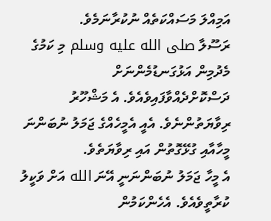އަމިއްލަ މަސައްކަތެއް ނުކުރާނަމެވެ.
ރަސޫލާ صلى الله عليه وسلم މި ކަމުގެ މެދުމިން އަޅުގަނޑުމެންނަށް ދަސްކޮށްދެއްވާފައިވެއެވެ. އެ މަޝްހޫރު ރިވާޔަތުންނެވެ. އެއީ އެމީހެއްގެ ޖަމަލު ނުބަންނަ މީހާއާއި ގުޅޭގޮތުން އައި ރިވާޔަތެވެ.
އެ މީހާ ޖަމަލު ނުބަންނަނީ އޭނަ الله އަށް ވަކީލު ކުރާތީވެއެވެ. އެހެންކަމުން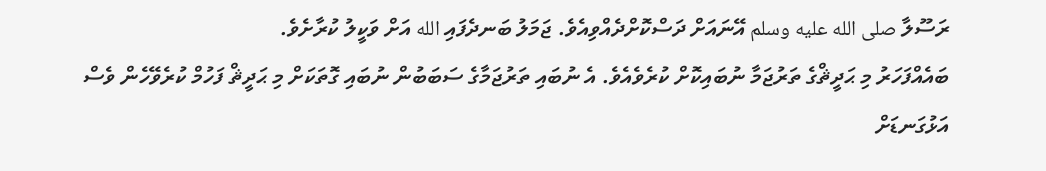ރަސޫލާ صلى الله عليه وسلم އޭނައަށް ދަސްކޮށްދެއްވިއެވެ. ޖަމަލު ބަނދެފައި الله އަށް ވަކީލު ކުރާށެވެ.
ބައެއްފަހަރު މި ޙަދީޘްގެ ތަރުޖަމާ ނުބައިކޮށް ކުރެވެއެވެ. އެ ނުބައި ތަރުޖަމާގެ ސަބަބުން ނުބައި ގޮތަކަށް މި ޙަދީޘް ފަހުމް ކުރެވޭހެން ވެސް އަޅުގަނޑަށް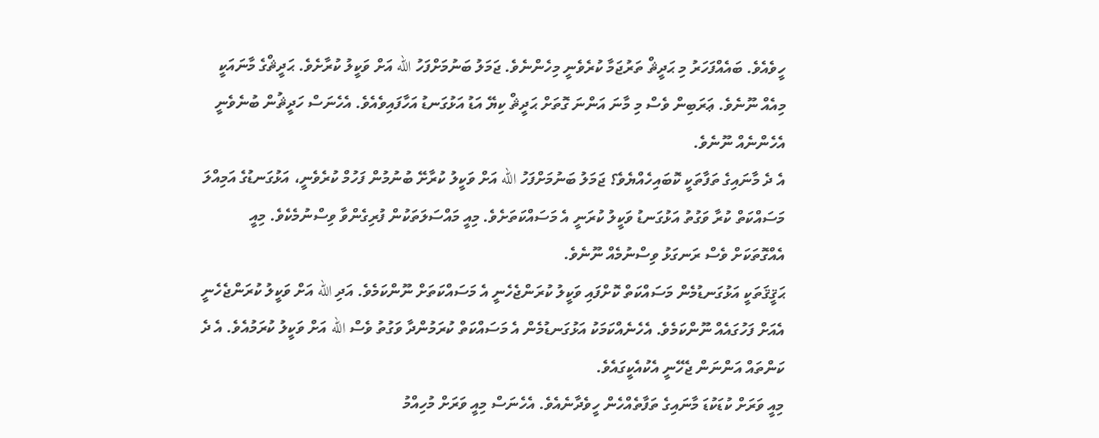ހީވެއެވެ. ބައެއްފަހަރު މި ޙަދީޘް ތަރުޖަމާ ކުރެވެނީ މިހެންނެވެ. ޖަމަލު ބަނުމަށްފަހު الله އަށް ވަކީލު ކުރާށެވެ. ޙަދީޘްގެ މާނައަކީ މިއެއް ނޫނެވެ. ޢަރަބިން ވެސް މި މާނަ އަންނަ ގޮތަށް ޙަދީޘް ކިޔޭ އަޑު އަޅުގަނޑު އަހާފައިވެއެވެ. އެހެނަސް ހަދީޘުން ބުނެވެނީ އެހެންނެއް ނޫނެވެ.
އެ ދެ މާނައިގެ ތަފާތަކީ ކޮބައިހެއްޔެވެ؟ ޖަމަލު ބަނުމަށްފަހު الله އަށް ވަކީލު ކުރާށޭ ބުނުމުން ފަހުމް ކުރެވެނީ، އަޅުގަނޑުގެ އަމިއްލަ މަސައްކަތް ކުރާ ވަގުތު އަޅުގަނޑު ވަކީލު ކުރަނީ އެ މަސައްކަތަށެވެ. މިއީ މައްސަލަތަކުން ފުރިގެންވާ ވިސްނުމެކެވެ. މިއީ އެއްގޮތަކަށް ވެސް ރަނގަޅު ވިސްނުމެއް ނޫނެވެ.
ޙަޤީޤަތަކީ އަޅުގަނޑުމެން މަސައްކަތް ކޮށްފައި ވަކީލު ކުރަންޖެހެނީ އެ މަސައްކަތަށް ނޫންކަމެވެ. އަދި الله އަށް ވަކީލު ކުރަންޖެހެނީ އެއަށް ފަހުގައެއް ނޫންކަމެވެ. އެހެނެއްކަމަކު އަޅުގަނޑުމެން އެ މަސައްކަތް ކުރަމުންދާ ވަގުތު ވެސް الله އަށް ވަކީލު ކުރަމުއެވެ. އެ ދެ ކަންތައް އަންނަން ޖެހޭނީ އެކުއެކީގައެވެ.
މިއީ ވަރަށް ކުޑަކުޑަ މާނައިގެ ތަފާތެއްހެން ހީވެދާނެއެވެ. އެހެނަސް މިއީ ވަރަށް މުހިއްމު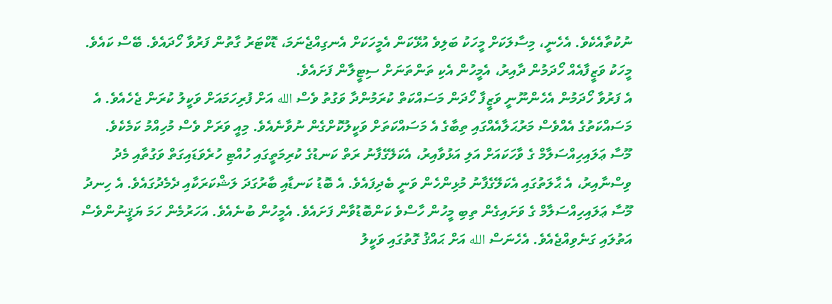ނުކުތާއެކެވެ. އެހެނީ، މިސާލަކަށް މީހަކު ބަލިވެ އުޅޭކަން އެމީހަކަށް އެނގިއްޖެނަމަ، ޑޮކްޓަރު ގާތުން ފަރުވާ ހޯދައެވެ. ބޭސް ކައެވެ. މީހަކު ވަޒީފާއެއް ހޯދަމުން ދާއިރު، އެމީހުން އެކި ތަންތަނަށް ސިޓީލާން ފަށައެވެ.
އެ ފަރުވާ ހޯދަމުން އެހެންނޫނީ ވަޒީފާ ހޯދަން މަސައްކަތް ކުރަމުންދާ ވަގުތު ވެސް الله އަށް ފުރިހަމައަށް ވަކީލު ކުރަން ޖެހެއެވެ. އެ މަސައްކަތުގެ އެއްވެސް މަރުޙަލާއެއްގައި ތިބާގެ އެ މަސައްކަތަށް ވަކީލުކޮށްގެން ނުވާނެއެވެ. މިއީ ވަރަށް ވެސް މުހިއްމު ކަމެކެވެ.
މޫސާ ޢަލައިހިއްސަލާމް ގެ ވާހަކައަށް އަލި އަޅުވާއިރު، އެކަލޭގެފާނު ރަތް ކަނޑުގެ ކުރިމަތީގައި ހުއްޓި ހުރެވަޑައިގަތް ވަގުތާއި މެދު ވިސްނާއިރު، އެ ޙާލަތުގައި އެކަލޭގެފާނު މުޅިންހެން ވަނީ ބެދިފައެވެ. އެ ބޮޑު ކަނޑާއި ބާރުގަދަ ލަޝްކަރަކާއި ދެމެދުގައެވެ. އެ ހިނދު މޫސާ ޢަލައިހިއްސަލާމް ގެ ވަށައިގެން ތިބި މީހުން ހާސްވެ ކަންބޮޑުވާން ފަށައެވެ. އެމީހުން ބުނެއެވެ. އަހަރުމެން ހަމަ ޔަޤީނުންވެސް އަތުލައި ގަނެވިއްޖެއެވެ. އެހެނަސް الله އަށް ޙައްޤު ގޮތުގައި ވަކީލު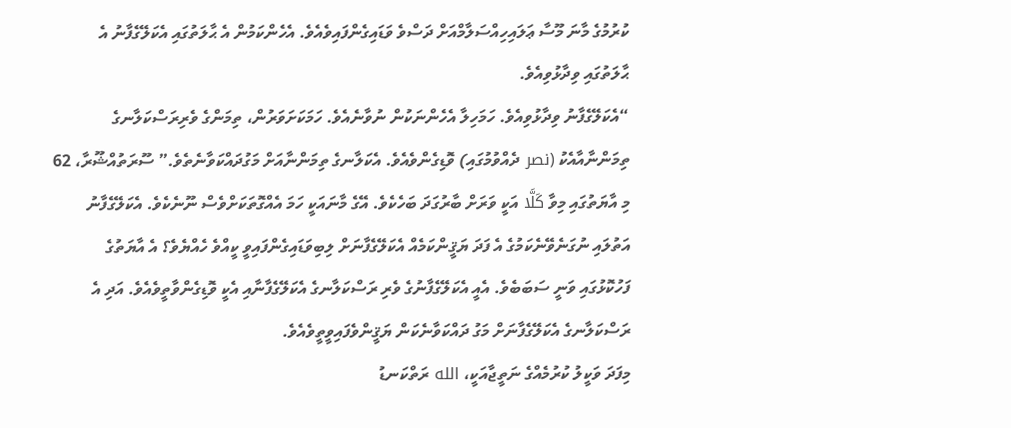ކުރުމުގެ މާނަ މޫސާ ޢަލައިހިއްސަލާމްއަށް ދަސްވެ ވަޑައިގެންފައިވެއެވެ. އެހެންކަމުން އެ ޙާލަތުގައި އެކަލޭގެފާނު އެ ޙާލަތުގައި ވިދާޅުވިއެވެ.
“އެކަލޭގެފާނު ވިދާޅުވިއެވެ. ހަމަހިލާ އެހެންނަކުން ނުވާނެއެވެ. ހަމަކަށަވަރުން، ތިމަންގެ ވެރިރަސްކަލާނގެ ތިމަންނާއާއެކު (نصر ދެއްވުމުގައި) ވޮޑިގެންވެއެވެ. އެކަލާނގެ ތިމަންނާއަށް މަގުދައްކަވާނެތެވެ.” ސޫރަތުއްޝޫރާ، 62
މި އާޔަތުގައި މިވާ كَلَّا އަކީ ވަރަށް ބާރުގަދަ ބަހެކެވެ. އޭގެ މާނައަކީ ހަމަ އެއްގޮތަކަށްވެސް ނޫނެކެވެ. އެކަލޭގެފާނު އަތުލައި ނުގަނެވޭނެކަމުގެ އެ ފަދަ ޔަޤީންކަމެއް އެކަލޭގެފާނަށް ލިބިވަޑައިގެންފައިވީ ކީއްވެ ހެއްޔެވެ؟ އެ އާޔަތުގެ ފަހުކޮޅުގައި ވަނީ ސަބަބެވެ. އެއީ އެކަލޭގެފާނުގެ ވެރި ރަސްކަލާނގެ އެކަލޭގެފާނާއި އެކީ ވޮޑިގެންވާތީވެއެވެ. އަދި އެ ރަސްކަލާނގެ އެކަލޭގެފާނަށް މަގު ދައްކަވާނެކަން ޔަޤީންވެފައިވީތީވެއެވެ.
މިފަދަ ވަކީލު ކުރުމެއްގެ ނަތީޖާއަކީ، الله ރަތްކަނޑު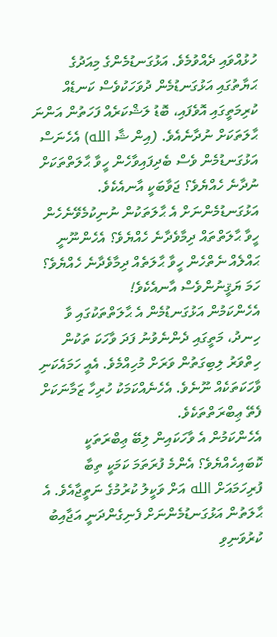ހުޅުއްވައި ދެއްވުމެވެ. އަޅުގަނޑުމެންގެ މިއަދުގެ ޙަޔާތުގައި އަޅުގަނޑުމެން ދުވަހަކުވެސް ކަނޑެއް ކުރިމަތީގައި އޮވެފައި، ބޮޑު ލަޝްކަރެއް ފަހަތުން އަންނަ ޙާލަތަކަށް ނުދާނެއެވެ. (އިން ޝާ الله) އެހެނަސް އަޅުގަނޑުމެން ވެސް ބެދިފައިވާހެން ހީވާ ޙާލަތްތަކަށް ނުދާނެ ހެއްޔެވެ؟ ޖަވާބަކީ އާނއެކެވެ. އަޅުގަނޑުމެންނަށް އެ ޙާލަތަކުން ނުނިކުމެވޭނެހެން ހީވާ ޙާލަތްތައް ދިމާވެދާނެ ހެއްޔެވެ؟ އެހެންނޫނީ ޙައްލެއް ނެތްހެން ހީވާ ޙާލަތެއް ދިމާވެދާނެ ހެއްޔެވެ؟ ހަމަ ޔަޤީނުންވެސް އާނއެކެވެ!
އެހެންކަމުން އަޅުގަނޑުމެން އެ ޙާލަތްތަކުގައި ވާ ހިނދު، މަތީގައި ދެންނެވުނު ފަދަ ވާހަކަ ތަކުން ހިތްވަރު ލިބިގަތުން ވަރަށް މުހިއްމެވެ. އެއީ ހަމައެކަނި ވާހަކަތަކެއް ނޫނެވެ. އެހެނެއްކަމަކު ހުރިހާ ޒަމާނަކަށް ފެތޭ ޢިބްރަތްތަކެވެ.
އެހެންކަމުން އެ ވާހަކައިން ލިބޭ ޢިބްރަތަކީ ކޮބައިހެއްޔެވެ؟ އެންމެ ފުރަތަމަ ކަމަކީ ތިބާ ފުރިހަމައަށް الله އަށް ވަކީލު ކުރުމުގެ ނަތީޖާއެވެ. އެ ޙާލަތުން އަޅުގަނޑުމެންނަށް ފެނިގެންދަނީ އަޖާއިބު ކުރުވަނިވި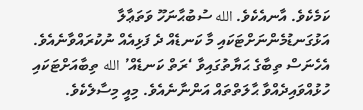ކަމެކެވެ. އާނއެކެވެ. الله ސުބުޙާނަހޫ ވަތަޢާލާ އަޅުގަނޑުމެންނަށްޓަކައި މާ ކަނޑެއް ދެ ފަޅިއެއް ނުކުރައްވާނެއެވެ. އެހެނަސް ތިބާގެ ޙަޔާތުގައިވާ ‘ރަތް ކަނޑެއް’ الله ތިބާއަށްޓަކައި ހުޅުއްވައިދެއްވާ ޙާލަތްތައް އަންނާނެއެވެ. މިއީ މިސާލެކެވެ.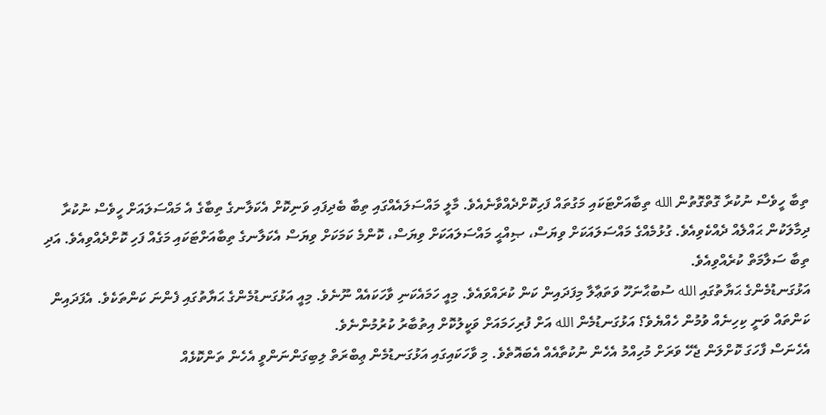ތިބާ ހީވެސް ނުކުރާ ގޮތްގޮތުން الله ތިބާއަށްޓަކައި މަގުތައް ފަހިކޮށްދެއްވާނެއެވެ. މާލީ މައްސަލައެއްގައި ތިބާ ބެދިފައި ވަނިކޮށް އެކަލާނގެ ތިބާގެ އެ މައްސަލައަށް ހީވެސް ނުކުރާ ދިމާލަކުން ޙައްލެއް ދެއްކެވިއެވެ. ގުޅުމެއްގެ މައްސަލައަކަށް ވިޔަސް، ޞިއްޙީ މައްސަލައަކަށް ވިޔަސް، ކޮންމެ ކަމަކަށް ވިޔަސް އެކަލާނގެ ތިބާއަށްޓަކައި މަގެއް ފަހި ކޮށްދެއްވިއެވެ. އަދި ތިބާ ސަލާމަތް ކުރެއްވިއެވެ.
އަޅުގަނޑުމެންގެ ޙަޔާތުގައި الله ސުބުޙާނަހޫ ވަތަޢާލާ މިފަދައިން ކަން ކުރައްވައެވެ. މިއީ ހަމައެކަނި ވާހަކައެއް ނޫނެވެ. މިއީ އަޅުގަނޑުމެންގެ ޙަޔާތުގައި ފެންނަ ކަންތަކެވެ. އެފަދައިން ކަންތައް ވަނީ ކިހިނެއް ވުމުން ހެއްޔެވެ؟ އަޅުގަނޑުމެން الله އަށް ފުރިހަމައަށް ވަކީލުކޮށް އިތުބާރު ކުރުމުންނެވެ.
އެހެނަސް ފާހަގަ ކޮށްލަން ޖެހޭ ވަރަށް މުހިއްމު އެހެން ނުކުތާއެއް އެބައޮތެވެ. މި ވާހަކައިގައި އަޅުގަނޑުމެން ޢިބްރަތް ލިބިގަންނަންވީ އެހެން ތަންކޮޅެއް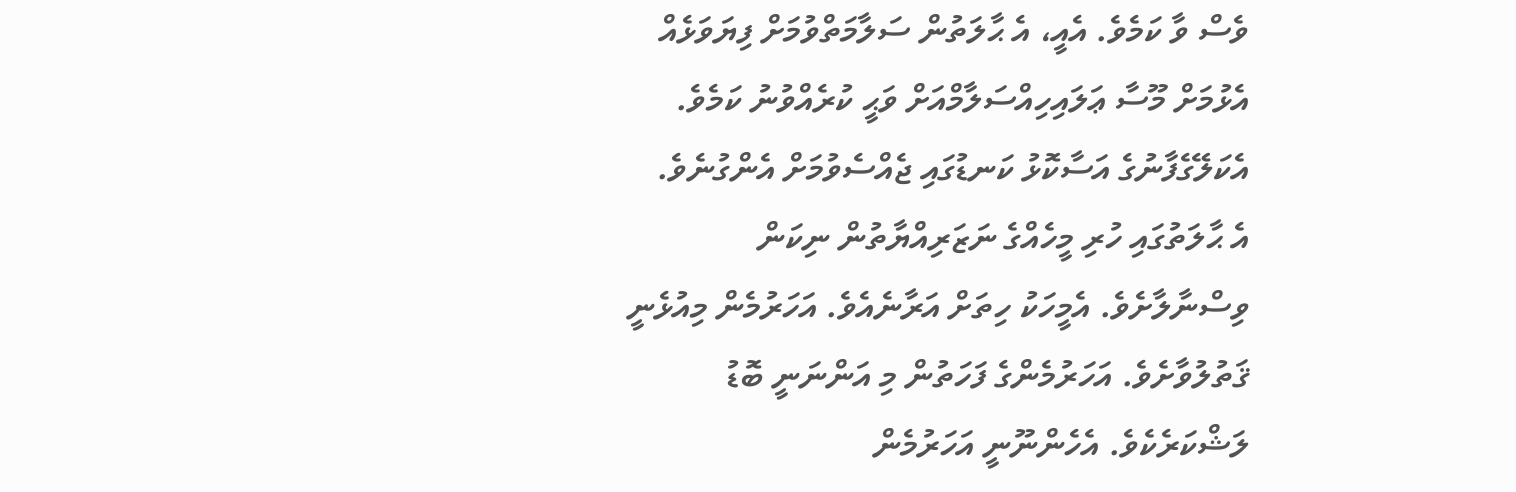ވެސް ވާ ކަމެވެ. އެއީ، އެ ޙާލަތުން ސަލާމަތްވުމަށް ފިޔަވަޅެއް އެޅުމަށް މޫސާ ޢަލައިހިއްސަލާމްއަށް ވަޙީ ކުރެއްވުނު ކަމެވެ. އެކަލޭގެފާނުގެ އަސާކޮޅު ކަނޑުގައި ޖެއްސެވުމަށް އެންގުނެވެ.
އެ ޙާލަތުގައި ހުރި މީހެއްގެ ނަޒަރިއްޔާތުން ނިކަން ވިސްނާލާށެވެ. އެމީހަކު ހިތަށް އަރާނެއެވެ. އަހަރުމެން މިއުޅެނީ ޤަތުލުވާށެވެ. އަހަރުމެންގެ ފަހަތުން މި އަންނަނީ ބޮޑު ލަޝްކަރެކެވެ. އެހެންނޫނީ އަހަރުމެން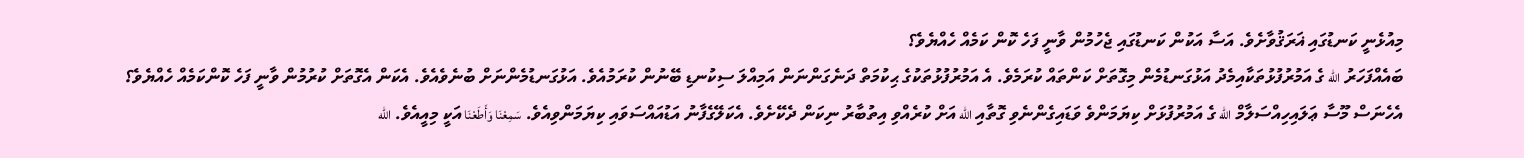މިއުޅެނީ ކަނޑުގައި ޣަރަޤުވާށެވެ. އަސާ އަކުން ކަނޑުގައި ޖެހުމުން ވާނީ ފަހެ ކޮން ކަމެއް ހެއްޔެވެ؟
ބައެއްފަހަރު الله ގެ އަމުރުފުޅުތަކާއިމެދު އަޅުގަނޑުމެން މިގޮތަށް ކަންތައް ކުރަމެވެ. އެ އަމުރުފުޅުތަކުގެ ޙިކުމަތް ދަނެގަންނަން އަމިއްލަ ސިކުނޑި ބޭނުން ކުރަމުއެވެ. އަޅުގަނޑުމެންނަށް ބުނެވެއެވެ. އެކަން އެގޮތަށް ކުރުމުން ވާނީ ފަހެ ކޮންކަމެއް ހެއްޔެވެ؟
އެހެނަސް މޫސާ ޢަލައިހިއްސަލާމް الله ގެ އަމުރުފުޅަށް ކިޔަމަންވެ ވަޑައިގެންނެވި ގޮތާއި الله އަށް ކުރެއްވި އިތުބާރު ނިކަން ދެކޭށެވެ. އެކަލޭގެފާނު އަޑުއައްސަވައި ކިޔަމަންވިއެވެ. سَمِعْنَا وَأَطَعْنَا އަކީ މިއީއެވެ. الله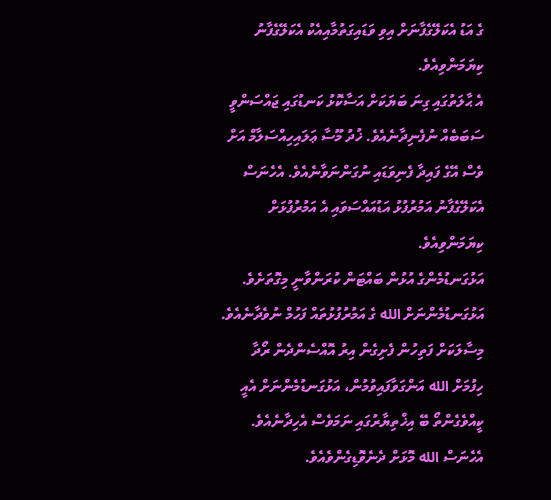ގެ އަޑު އެކަލޭގެފާނަށް އިވި ވަޑައިގަތުމާއިއެކު އެކަލޭގެފާނު ކިޔަމަންވިއެވެ.
އެ ޙާލަތުގައި ގިނަ ބަޔަކަށް އަސާކޮޅު ކަނޑުގައި ޖައްސަންވީ ސަބަބެއް ނުފެނިދާނެއެވެ. ޚުދު މޫސާ ޢަލައިހިއްސަލާމް އަށް ވެސް އޭގެ ފައިދާ ފެނިވަޑައި ނުގަންނަވާނެއެވެ. އެހެނަސް އެކަލޭގެފާނު އަމުރުފުޅު އަޑުއައްސަވައި އެ އަމުރުފުޅަށް ކިޔަމަންވިއެވެ.
އަޅުގަނޑުމެންގެ އުޅުން ބައްޓަން ކުރަންވާނީ މިގޮތަށެވެ. އަޅުގަނޑުމެންނަށް الله ގެ އަމުރުފުޅުތައް ފަހުމް ނުވެދާނެއެވެ. މިސާލަކަށް ފަތިހުން ފެށިގެން އިރު އޮއްސެންދެން ރޯދާ ހިފުމަށް الله އަންގަވާފައިވުމުން، އަޅުގަނޑުމެންނަށް އެއީ ކީއްވެގެންތޯ ބޭ އިޚްތިޔާރުގައި ނަމަވެސް އެހިދާނެއެވެ. އެހެނަސް الله މޮޅަށް ދެނެވޮޑިގެންވެއެވެ.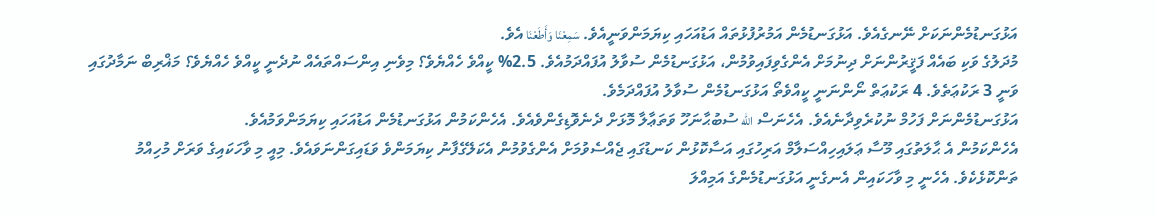އަޅުގަނޑުމެންނަކަށް ނޭނގެއެވެ. އަޅުގަނޑުމެން އަމުރުފުޅުތައް އަޑުއަހައި ކިޔަމަންވަނީއެވެ. سَمِعْنَا وَأَطَعْنَا އެވެ.
މުދަލުގެ ވަކި ބައެއް ފަޤީރުންނަށް ދިނުމަށް އެންގެވިފައިވުމުން، އަޅުގަނޑުމެން ސުވާލު އުފައްދަމުއެވެ. 2.5% ކީއްވެ ހެއްޔެވެ؟ މިވެނި އިންސައްތައެއް ނުދެނީ ކީއްވެ ހެއްޔެވެ؟ މަޣްރިބް ނަމާދުގައި ވަނީ 3 ރަކުޢަތެވެ. 4 ރަކުޢަތް ނޯންނަނީ ކީއްވެތޯ އަޅުގަނޑުމެން ސުވާލު އުފައްދަމެވެ.
އަޅުގަނޑުމެންނަށް ފަހުމް ނުކުރެވިދާނެއެވެ. އެހެނަސް الله ސުބުޙާނަހޫ ވަތަޢާލާ މޮޅަށް ދެނެވޮޑިގެންވެއެވެ. އެހެންކަމުން އަޅުގަނޑުމެން އަޑުއަހައި ކިޔަމަންވަމުއެވެ.
އެހެންކަމުން އެ ޙާލަތުގައި މޫސާ ޢަލައިހިއްސަލާމް އަރިހުގައި އަސާކޮޅުން ކަނޑުގައި ޖެއްސެވުމަށް އެންގެވުމުން އެކަލޭގެފާނު ކިޔަމަންވެ ވަޑައިގަންނަވައެވެ. މިއީ މި ވާހަކައިގެ ވަރަށް މުހިއްމު ތަންކޮޅެކެވެ. އެހެނީ މި ވާހަކައިން އެނގެނީ އަޅުގަނޑުމެންގެ އަމިއްލަ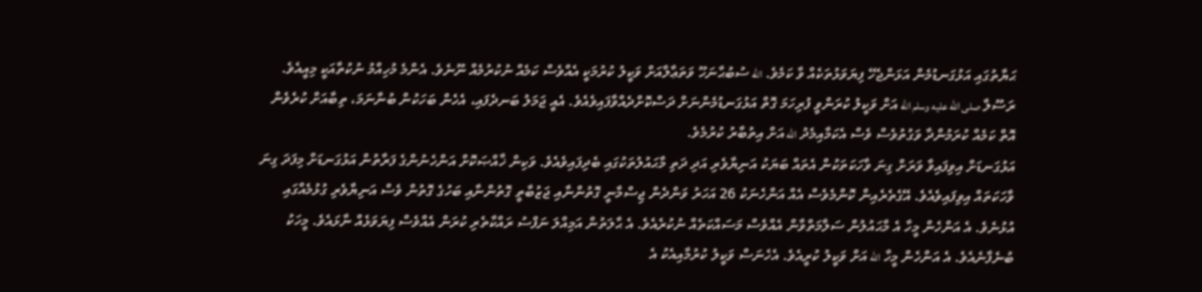ޙަޔާތުގައި އަޅުގަނޑުމެން އަޅަންޖެހޭ ފިޔަވަޅުތަކެއް ވާ ކަމެވެ. الله ސުބުޙާނަހޫ ވަތަޢާލާއަށް ވަކީލު ކުރުމަކީ އެއްވެސް ކަމެއް ނުކުރުމެއް ނޫނެވެ. އެންމެ މުހިއްމު ނުކުތާއަކީ މިއީއެވެ.
ރަސޫލާ صلى الله عليه وسلم الله އަށް ވަކީލު ކުރަންވީ ފުރިހަމަ ގޮތް އަޅުގަނޑުމެންނަށް ދަސްކޮށްދެއްވާފައިވެއެވެ. އެއީ ޖަމަލު ބަނދެފައި، އެހެން ބަހަކުން ބުނާނަމަ، ތިބާއަށް ކުރެވެން އޮތް ކަމެއް ކުރަމުންދާ ވަގުތުވެސް ވެސް އެކަމާއިމެދު الله އަށް އިތުބާރު ކުރުމެވެ.
އަޅުގަނޑަށް އިވިފައިވާ ވަރަށް ގިނަ ވާހަކަތަކުން އެތައް ބަޔަކު އަނިޔާވެރި އަދި ދަތި މާޙައުލުތަކުގައި ބެދިފައިވެއެވެ. ވަކިން ޚާއްޞަކޮށް އަންހެނުންގެ ފަރާތުން އަޅުގަނޑަށް މިފަދަ ގިނަ ވާހަކަތައް އިވިފައިވެއެވެ. އޭގެތެރެއިން ކޮންމެވެސް އެއް އަންހެނަކު 26 އަހަރު ވަންދެން ޖިސްމާނީ ގޮތުންނާއި ޖަޒުބާތީ ގޮތުންނާއި ބަހުގެ ގޮތުން ވެސް އަނިޔާވެރި ގުޅުމެއްގައި އުޅުނެވެ. އެ އަންހެން މީހާ އެ މާޙައުލުން ސަލާމަތްވާން އެއްވެސް މަސައްކަތެއް ނުކުރެއެވެ. އެ ޙާލަތުން އަމިއްލަ ނަފްސު ރައްކާތެރި ކުރަން އެއްވެސް ފިޔަވަޅެއް ނާޅައެވެ. މީހަކު ބުނެފާނެއެވެ. އެ އަންހެން މީހާ الله އަށް ވަކީލު ކުރީއެވެ. އެހެނަސް ވަކީލު ކުރުމާއިއެކު އެ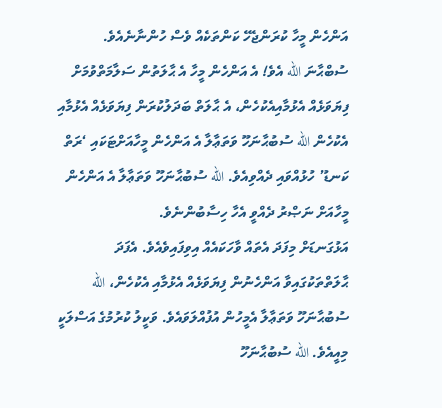އަންހެން މީހާ ކުރަންޖެހޭ ކަންތަކެއް ވެސް ހުންނާނެއެވެ.
ސުބްޙާނަ الله އެވެ! އެ އަންހެން މީހާ އެ ޙާލަތުން ސަލާމަތްވުމަށް ފިޔަވަޅެއް އެޅުމާއިއެކުހެން، އެ ޙާލަތް ބަދަލުކުރަން ފިޔަވަޅެއް އެޅުމާއި އެކުހެން الله ސުބުޙާނަހޫ ވަތަޢާލާ އެ އަންހެން މީހާއަށްޓަކައި ‘ރަތް ކަނޑު’ ހުޅުއްވައި ދެއްވިއެވެ. الله ސުބުޙާނަހޫ ވަތަޢާލާ އެ އަންހެން މީހާއަށް ނަޞްރު ދެއްވީ އެހާ ހިސާބުންނެވެ.
އަޅުގަނޑަށް މިފަދަ އެތައް ވާހަކައެއް އިވިފައިވެއެވެ. އެފަދަ ޙާލަތްތަކުގައިވާ އަންހެނުން ފިޔަވަޅެއް އެޅުމާއި އެކުހެން، الله ސުބުޙާނަހޫ ވަތަޢާލާ އެމީހުން އުފުއްލަވައެވެ. ވަކީލު ކުރުމުގެ އަސްލަކީ މިއީއެވެ. الله ސުބުޙާނަހޫ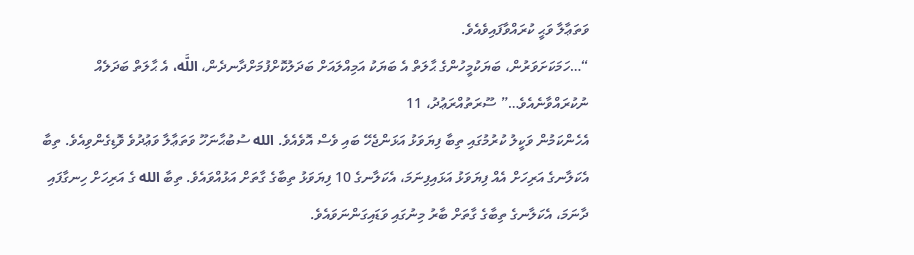ވަތަޢާލާ ވަޙީ ކުރައްވާފައިވެއެވެ.
“…ހަމަކަށަވަރުން، ބަޔަކުމީހުންގެ ޙާލަތް އެ ބަޔަކު އަމިއްލައަށް ބަދަލުކޮށްފުމަށްދާނދެން، اللَّه، އެ ޙާލަތް ބަދަލެއް ނުކުރައްވާނެއެވެ…” ސޫރަތުއްރަޢުދު، 11
އެހެންކަމުން ވަކީލު ކުރުމުގައި ތިބާ ފިޔަވަޅު އަޅަންޖެހޭ ބައި ވެސް އޮވެއެވެ. الله ސުބުޙާނަހޫ ވަތަޢާލާ ވަޢުދުވެ ވޮޑިގެންވިއެވެ. ތިބާ އެކަލާނގެ އަރިހަށް އެއް ފިޔަވަޅު އަޅައިފިނަމަ، އެކަލާނގެ 10 ފިޔަވަޅު ތިބާގެ ގާތަށް އަޅުއްވައެވެ. ތިބާ الله ގެ އަރިހަށް ހިނގާފައި ދާނަމަ، އެކަލާނގެ ތިބާގެ ގާތަށް ބާރު މިނުގައި ވަޑައިގަންނަވައެވެ.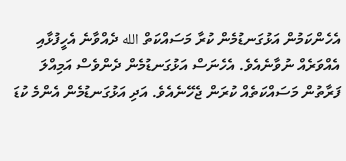އެހެންކަމުން އަޅުގަނޑުމެން ކުރާ މަސައްކަތް الله ދެއްވާނެ އެހީފުޅާއި އެއްވަރެއް ނުވާނެއެވެ. އެހެނަސް އަޅުގަނޑުމެން ދެންވެސް އަމިއްލަ ފަރާތުން މަސައްކަތެއް ކުރަން ޖެހޭނެއެވެ. އަދި އަޅުގަނޑުމެން އެންމެ ކުޑަ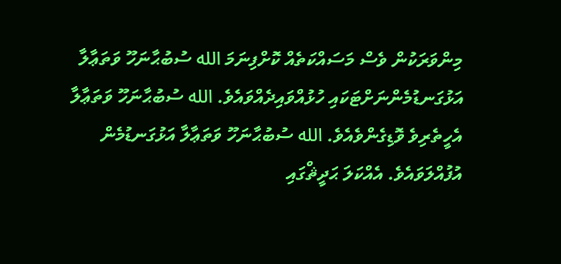މިންވަރަކުން ވެސް މަސައްކަތެއް ކޮށްފިނަމަ الله ސުބުޙާނަހޫ ވަތަޢާލާ އަޅުގަނޑުމެންނަށްޓަކައި ހުޅުއްވައިދެއްވައެވެ. الله ސުބުޙާނަހޫ ވަތަޢާލާ އެހީތެރިވެ ވޮޑިގެންވެއެވެ. الله ސުބުޙާނަހޫ ވަތަޢާލާ އަޅުގަނޑުމެން އުފުއްލަވައެވެ. އެއްކަލަ ޙަދީޘްގައި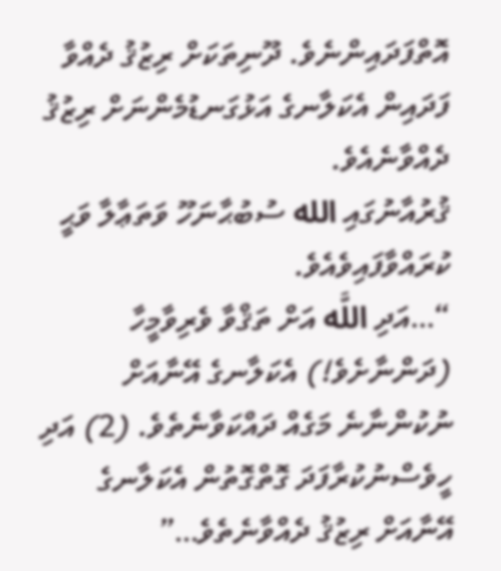އޮތްފަދައިންނެވެ. ދޫނިތަކަށް ރިޒުޤު ދެއްވާ ފަދައިން އެކަލާނގެ އަޅުގަނޑުމެންނަށް ރިޒުޤު ދެއްވާނެއެވެ.
ޤުރުއާނުގައި الله ސުބުޙާނަހޫ ވަތަޢާލާ ވަޙީ ކުރައްވާފައިވެއެވެ.
“…އަދި اللَّه އަށް ތަޤްވާ ވެރިވާމީހާ (ދަންނާށެވެ!) އެކަލާނގެ އޭނާއަށް ނުކުންނާނެ މަގެއް ދައްކަވާނެތެވެ. (2) އަދި ހީވެސްނުކުރާފަދަ ގޮތްގޮތުން އެކަލާނގެ އޭނާއަށް ރިޒުޤު ދެއްވާނެތެވެ…”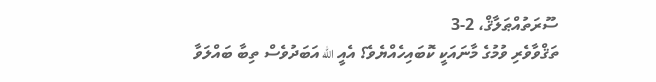ސޫރަތުއްޠަލާޤް، 2-3
ތަޤްވާވެރި ވުމުގެ މާނައަކީ ކޮބައިހެއްޔެވެ؟ އެއީ الله އަބަދުވެސް ތިބާ ބައްލަވާ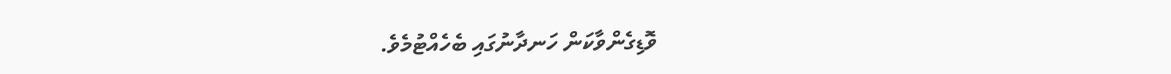ވޮޑިގެންވާކަން ހަނދާނުގައި ބެހެއްޓުމެވެ.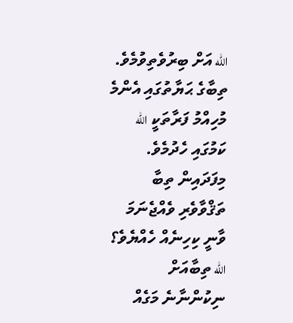الله އަށް ބިރުވެތިވުމެވެ. ތިބާގެ ޙަޔާތުގައި އެންމެ މުހިއްމު ފަރާތަކީ الله ކަމުގައި ހެދުމެވެ.
މިފަދައިން ތިބާ ތަޤްވާވެރި ވެއްޖެނަމަ ވާނީ ކިހިނެއް ހެއްޔެވެ؟ الله ތިބާއަށް ނިކުންނާނެ މަގެއް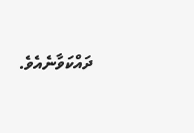ދައްކަވާނެއެވެ.